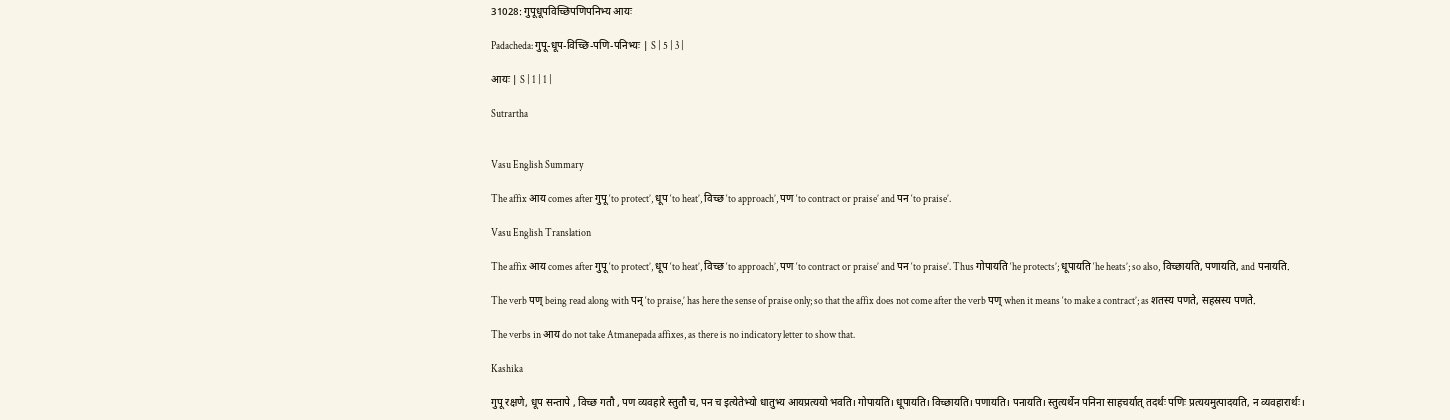31028: गुपूधूपविच्छिपणिपनिभ्य आयः

Padacheda: गुपू-धूप-विच्छि-पणि-पनिभ्यः | S | 5 | 3 |

आयः | S | 1 | 1 |

Sutrartha


Vasu English Summary

The affix आय comes after गुपू ‘to protect’, धूप ‘to heat’, विच्छ ‘to approach’, पण ‘to contract or praise’ and पन ‘to praise’.

Vasu English Translation

The affix आय comes after गुपू ‘to protect’, धूप ‘to heat’, विच्छ ‘to approach’, पण ‘to contract or praise’ and पन ‘to praise’. Thus गोपायति ‘he protects’; धूपायति ‘he heats’; so also, विच्छायति, पणायति, and पनायति.

The verb पण् being read along with पन् ‘to praise,’ has here the sense of praise only; so that the affix does not come after the verb पण् when it means ‘to make a contract’; as शतस्य पणते, सहस्रस्य पणते.

The verbs in आय do not take Atmanepada affixes, as there is no indicatory letter to show that.

Kashika

गुपू रक्षणे, धूप सन्तापे , विच्छ गतौ , पण व्यवहारे स्तुतौ च, पन च इत्येतेभ्यो धातुभ्य आयप्रत्ययो भवति। गोपायति। धूपायति। विच्छायति। पणायति। पनायति। स्तुत्यर्थेन पनिना साहचर्यात् तदर्थः पणिः प्रत्ययमुत्पादयति, न व्यवहारार्थः।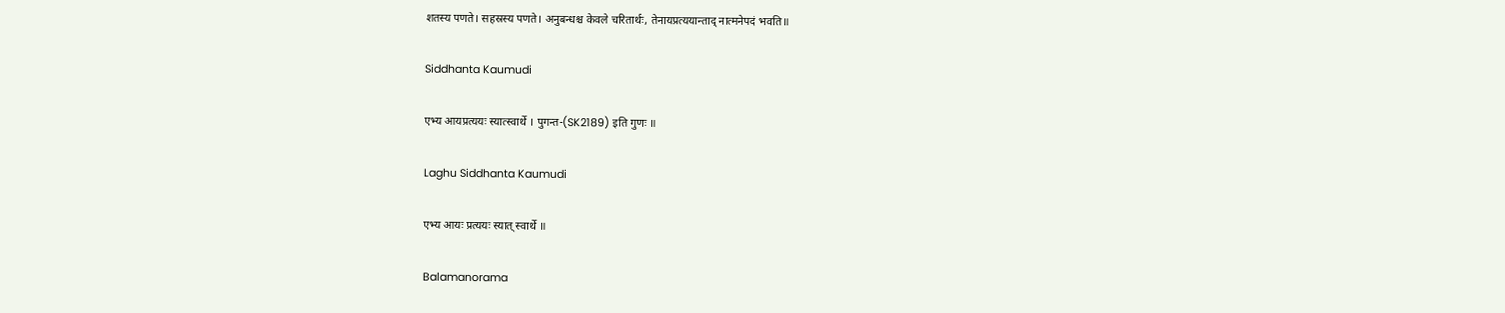शतस्य पणते। सहस्रस्य पणते। अनुबन्धश्च केवले चरितार्थः, तेनायप्रत्ययान्ताद् नात्मनेपदं भवति॥

Siddhanta Kaumudi

एभ्य आयप्रत्ययः स्यात्स्वार्थे । पुगन्त-(SK2189) इति गुणः ॥

Laghu Siddhanta Kaumudi

एभ्य आयः प्रत्ययः स्यात् स्वार्थे ॥

Balamanorama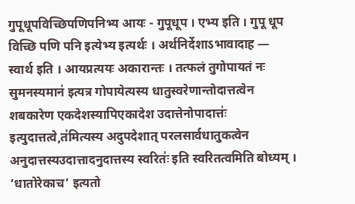गुपूधूपविच्छिपणिपनिभ्य आयः - गुपूधूप । एभ्य इति । गुपू धूप विच्छि पणि पनि इत्येभ्य इत्यर्थः । अर्थनिर्देशाऽभावादाह — स्वार्थ इति । आयप्रत्ययः अकारान्तः । तत्फलं तुगोपायतं नः सुमनस्यमान॑ इत्यत्र गोपायेत्यस्य धातुस्वरेणान्तोदात्तत्वेन शबकारेण एकदेशस्यापिएकादेश उदात्तेनोपादात्तः॑ इत्युदात्तत्वे,त॑मित्यस्य अदुपदेशात् परलसार्वधातुकत्वेन अनुदात्तस्यउदात्तादनुदात्तस्य स्वरितः॑ इति स्वरितत्वमिति बोध्यम् । ‘धातोरेकाच’ इत्यतो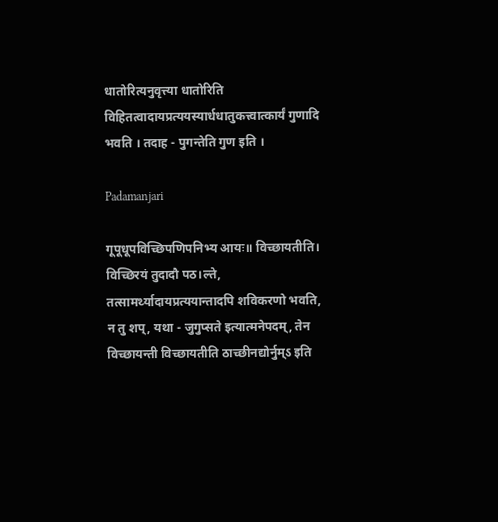धातोरित्यनुवृत्त्या धातोरिति विहितत्वादायप्रत्ययस्यार्धधातुकत्त्वात्कार्यं गुणादि भवति । तदाह - पुगन्तेति गुण इति ।

Padamanjari

गूपूधूपविच्छिपणिपनिभ्य आयः॥ विच्छायतीति। विच्छिरयं तुदादौ पठ।ल्ते, तत्सामर्थ्यादायप्रत्ययान्तादपि शविकरणो भवति, न तु शप्, यथा - जुगुप्सते इत्यात्मनेपदम्, तेन विच्छायन्ती विच्छायतीति ठाच्छीनद्योर्नुम्ऽ इति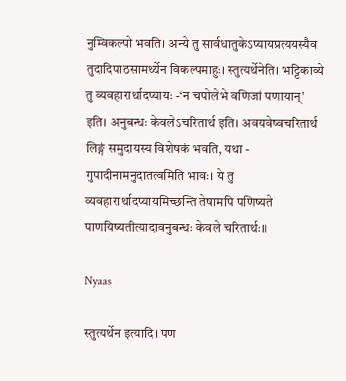नुम्विकल्पो भवति। अन्ये तु सार्वधातुकेऽप्यायप्रत्ययस्यैव तुदादिपाठसामर्थ्येन विकल्पमाहुः। स्तुत्यर्थेनेति। भट्टिकाव्ये तु व्यवहारार्थादप्यायः -‘न चपोलेभे वणिजां पणायान्’ इति। अनुबन्धः केवलेऽचरितार्थ इति। अवयवेष्वचरितार्थ लिङ्गं समुदायस्य विशेषकं भवति, यथा - गुपादीनामनुदातत्वमिति भावः। ये तु व्यवहारार्थादप्यायमिच्छन्ति तेषामपि पणिष्यते पाणयिष्यतीत्यादावनुबन्धः केवले चरितार्थः॥

Nyaas

स्तुत्यर्थेन इत्यादि। पण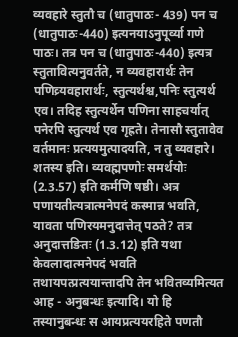व्यवहारे स्तुतौ च (धातुपाठः- 439) पन च (धातुपाठः-440) इत्यनयाऽनुपूर्व्या गणे पाठः। तत्र पन च (धातुपाठः-440) इत्यत्र स्तुतावित्यनुवर्तते, न व्यवहारार्थः तेन पणिव्र्यवहारार्थः, स्तुत्यर्थश्च,पनिः स्तुत्यर्थ एव। तदिह स्तुत्यर्थेन पणिना साहचर्यात् पनेरपि स्तुत्यर्थ एव गृह्रते। तेनासौ स्तुतावेव वर्तमानः प्रत्ययमुत्पादयति, न तु व्यवहारे। शतस्य इति। व्यवह्मपणोः समर्थयोः (2.3.57) इति कर्मणि षष्ठी। अत्र पणायतीत्यत्रात्मनेपदं कस्मान्न भवति, यावता पणिरयमनुदात्तेत् पठते? तत्र अनुदात्तङितः (1.3.12) इति यथा केवलादात्मनेपदं भवति तथायपत्प्रत्ययान्तादपि तेन भवितव्यमित्यत आह - अनुबन्धः इत्यादि। यो हि तस्यानुबन्धः स आयप्रत्ययरहिते पणतौ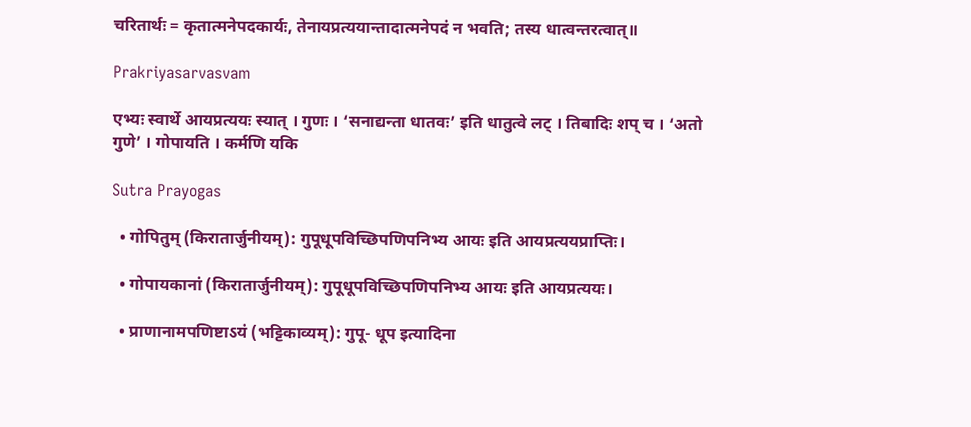चरितार्थः = कृतात्मनेपदकार्यः, तेनायप्रत्ययान्तादात्मनेपदं न भवति; तस्य धात्वन्तरत्वात्॥

Prakriyasarvasvam

एभ्यः स्वार्थे आयप्रत्ययः स्यात् । गुणः । ‘सनाद्यन्ता धातवः’ इति धातुत्वे लट् । तिबादिः शप् च । ‘अतो गुणे’ । गोपायति । कर्मणि यकि

Sutra Prayogas

  • गोपितुम् (किरातार्जुनीयम्): गुपूधूपविच्छिपणिपनिभ्य आयः इति आयप्रत्ययप्राप्तिः।

  • गोपायकानां (किरातार्जुनीयम्): गुपूधूपविच्छिपणिपनिभ्य आयः इति आयप्रत्ययः।

  • प्राणानामपणिष्टाऽयं (भट्टिकाव्यम्): गुपू- धूप इत्यादिना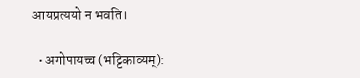आयप्रत्ययो न भवति।

  • अगोपायच्च (भट्टिकाव्यम्):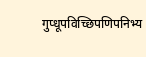गुप्धूपविच्छिपणिपनिभ्य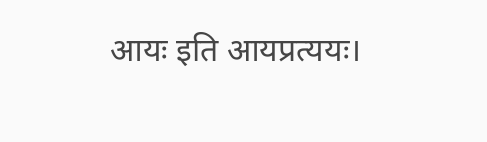आयः इति आयप्रत्ययः।